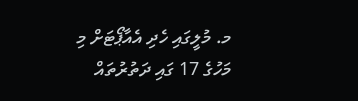މ. މުލީގައި ހެދި އެއާޕޯޓަށް މި މަހުގެ 17 ގައި ދަތުރުތައް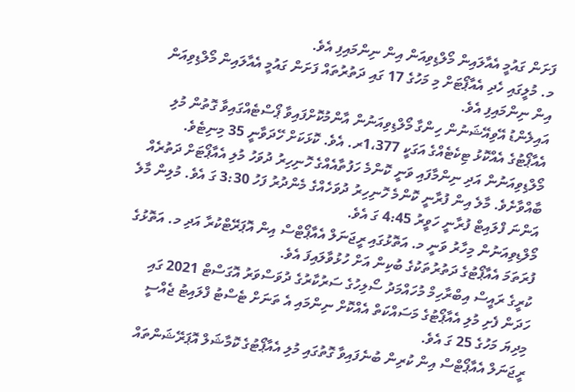ފަށަން ގައުމީ އެއާލައިން މޯލްޑިވިއަން އިން ނިންމައިފި އެވެ.
މ. މުލީގައި ހެދި އެއާޕޯޓަށް މި މަހުގެ 17 ގައި ދަތުރުތައް ފަށަން ގައުމީ އެއާލައިން މޯލްޑިވިއަން އިން ނިންމައިފި އެވެ.
އައިލެންޑު އޭވިއޭޝަނުން ހިންގާ މޯލްޑިވިއަނުން އާންމުކޮށްފައިވާ ޕޯސްޓެއްގައިވާ ގޮތުން މުލި އެއާޕޯޓުގެ އެއްކޮޅު ޓިކެޓެއްގެ އަގަކީ 1،377ރ. އެވެ. ކޮޅަކަށް ހޭދަވާނީ 35 މިނިޓެވެ.
މޯލްޑިވިއަނުން އަދި ނިންމާފައި ވަނީ ކޮންމެ ހަފުތާއެއްގެ ހޮނިހިރު ދުވަހު މުލި އެއާޕޯޓަށް ދަތުރެއް ބާއްވާށެވެ. މާލެ އިން ފުރާނީ ކޮންމެ ހޮނިހިރު ދުވަހެއްގެ މެންދުރު ފަހު 3:30 ގަ އެވެ. މުލިން މާލެ އަންނަ ފްލައިޓް ފުރާނީ ހަވީރު 4:45 ގަ އެވެ.
މޯލްޑިވިއަނުން މިހާރު ވަނީ މ. އަތޮޅުގައި ރީޖަނަލް އެއާޕޯޓްސް އިން އޮޕަރޭޓްކުރާ އަދި މ. އަތޮޅުގެ ފުރަތަމަ އެއާޕޯޓުގެ ދަތުރުތަކުގެ ބުކިން އަށް ހުޅުވާލައިފަ އެވެ.
ކުރީގެ ރައީސް އިބްރާހިމް މުހައްމަދު ސޯލިހުގެ ސަރުކާރުގެ ދުވަސްވަރު އޮގަސްޓް 2021 ގައި ހަދަން ފެށި މުލި އެއާޕޯޓުގެ މަސައްކަތް އެއްކޮށް ނިންމައި އެ ތަނަށް ޓެސްޓު ފްލައިޓު ޖެއްސީ މިދިޔަ މަހުގެ 25 ގަ އެވެ.
ރީޖަނަލް އެއާޕޯޓްސް އިން ކުރިން ބުނެފައިވާ ގޮތުގައި މުލި އެއާޕޯޓުގެ ކޮމާޝަލް އޮޕަރޭޝަންތައް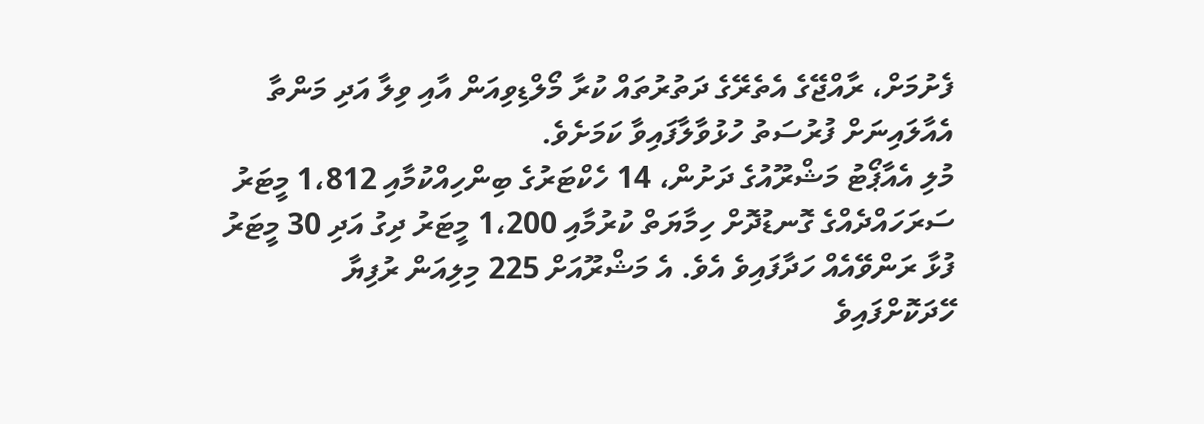ފެށުމަށް، ރާއްޖޭގެ އެތެރޭގެ ދަތުރުތައް ކުރާ މޯލްޑިވިއަން އާއި ވިލާ އަދި މަންތާ އެއާލައިނަށް ފުރުސަތު ހުޅުވާލާފައިވާ ކަމަށެވެ.
މުލި އެއާޕޯޓު މަޝްރޫއުގެ ދަށުން، 14 ހެކްޓަރުގެ ބިންހިއްކުމާއި 1،812 މީޓަރު ސަރަހައްދެއްގެ ގޮނޑުދޮށް ހިމާޔަތް ކުރުމާއި 1،200 މީޓަރު ދިގު އަދި 30 މީޓަރު ފުޅާ ރަންވޭއެއް ހަދާފައިވެ އެވެ. އެ މަޝްރޫއަށް 225 މިލިއަން ރުފިޔާ ހޭދަކޮށްފައިވެ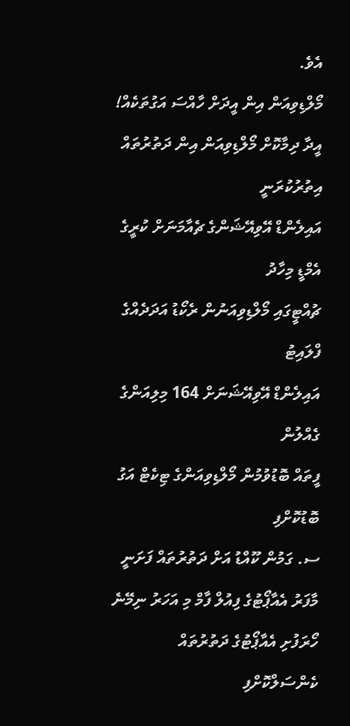އެވެ.
މޯލްޑިވިއަން އިން އީދަށް ހާއްސަ އަގުތަކެއް!
އީދާ ދިމާކޮށް މޯލްޑިވިއަން އިން ދަތުރުތައް އިތުރުކުރަނީ
އައިލެންޑް އޭވިއޭޝަންގެ ޗެއާމަނަށް ކުރީގެ އެމްޑީ މިހާދު
ޗުއްޓީގައި މޯލްޑިވިއަނުން ރެކޯޑު އަދަދެއްގެ ފްލައިޓު
އައިލެންޑް އޭވިއޭޝަނަށް 164 މިލިއަންގެ ގެއްލުން
ފީތައް ބޮޑުވުމުން މޯލްޑިވިއަންގެ ޓިކެޓް އަގު ބޮޑުކޮށްފި
ސ. ގަމުން ކޫއްޑު އަށް ދަތުރުތައް ފަށަނީ
މާފަރު އެއާޕޯޓުގެ ފިއުލް ފާމް މި އަހަރު ނިމޭނެ
ހޯރަފުށި އެއާޕޯޓުގެ ދަތުރުތައް ކެންސަލްކޮށްފި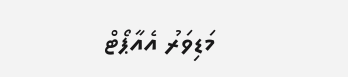މަޑިވަރު އެއާޕޯޓް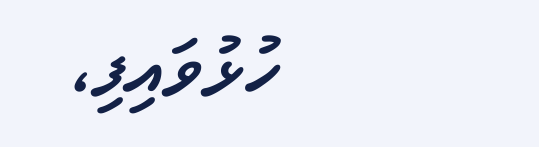ހުޅުވައިފި،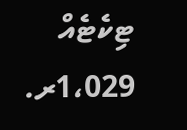ޓިކެޓެއް 1،029ރ.